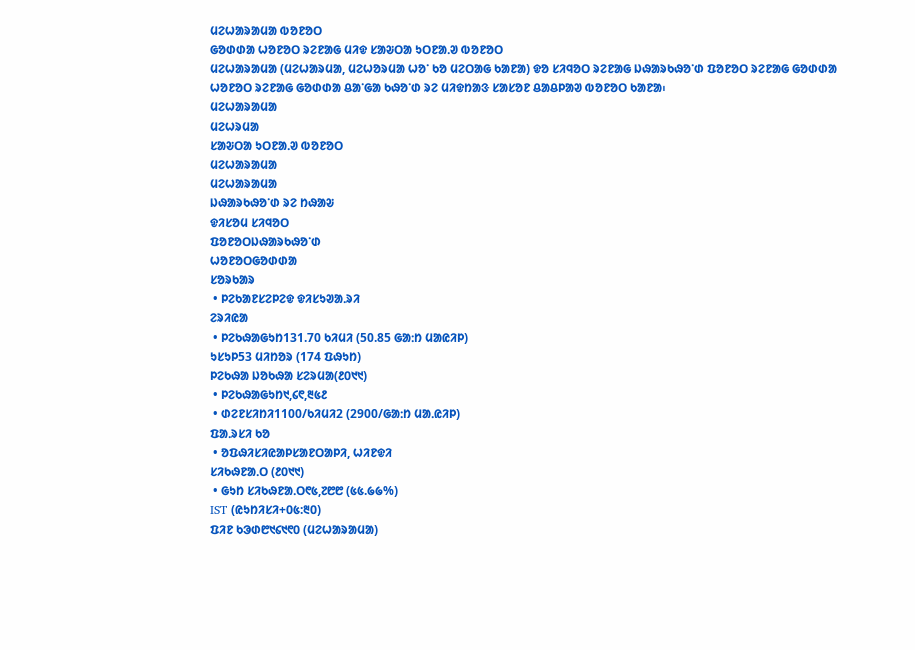ᱢᱮᱦᱟᱨᱟᱢᱟ ᱵᱚᱱᱚᱛ
ᱜᱚᱰᱰᱟ ᱦᱚᱱᱚᱛ ᱨᱮᱱᱟᱜ ᱢᱤᱫ ᱥᱟᱶᱛᱟ ᱩᱛᱱᱟᱹᱣ ᱵᱚᱱᱚᱛ
ᱢᱮᱦᱟᱨᱟᱢᱟ (ᱢᱮᱦᱟᱨᱢᱟ, ᱢᱮᱦᱚᱨᱢᱟ ᱦᱚᱸ ᱠᱚ ᱢᱮᱛᱟᱜ ᱠᱟᱱᱟ) ᱫᱚ ᱥᱤᱧᱚᱛ ᱨᱮᱱᱟᱜ ᱡᱷᱟᱨᱠᱷᱚᱸᱰ ᱯᱚᱱᱚᱛ ᱨᱮᱱᱟᱜ ᱜᱚᱰᱰᱟ ᱦᱚᱱᱚᱛ ᱨᱮᱱᱟᱜ ᱜᱚᱰᱰᱟ ᱪᱟᱸᱜᱟ ᱠᱷᱚᱸᱰ ᱨᱮ ᱢᱤᱫᱴᱟᱝ ᱥᱟᱥᱚᱱ ᱪᱟᱪᱞᱟᱣ ᱵᱚᱱᱚᱛ ᱠᱟᱱᱟ᱾
ᱢᱮᱦᱟᱨᱟᱢᱟ
ᱢᱮᱦᱨᱢᱟ
ᱥᱟᱶᱛᱟ ᱩᱛᱱᱟᱹᱣ ᱵᱚᱱᱚᱛ
ᱢᱮᱦᱟᱨᱟᱢᱟ
ᱢᱮᱦᱟᱨᱟᱢᱟ
ᱡᱷᱟᱨᱠᱷᱚᱸᱰ ᱨᱮ ᱴᱷᱟᱶ
ᱫᱤᱥᱚᱢ ᱥᱤᱧᱚᱛ
ᱯᱚᱱᱚᱛᱡᱷᱟᱨᱠᱷᱚᱸᱰ
ᱦᱚᱱᱚᱛᱜᱚᱰᱰᱟ
ᱥᱚᱨᱠᱟᱨ
 • ᱞᱮᱠᱟᱱᱥᱮᱞᱮᱫ ᱫᱤᱥᱩᱣᱟᱹᱨᱤ
ᱮᱨᱤᱭᱟ
 • ᱞᱮᱠᱷᱟᱜᱩᱴ131.70 ᱠᱤᱢᱤ (50.85 ᱜᱟᱺᱴ ᱢᱟᱭᱤᱞ)
ᱩᱥᱩᱞ53 ᱢᱤᱴᱚᱨ (174 ᱯᱷᱩᱴ)
ᱞᱮᱠᱷᱟ ᱡᱚᱠᱷᱟ ᱥᱮᱨᱢᱟ(᱒᱐᱑᱑)
 • ᱞᱮᱠᱷᱟᱜᱩᱴ᱑,᱔᱖,᱓᱕᱒
 • ᱰᱮᱱᱥᱤᱴᱤ1100/ᱠᱤᱢᱤ2 (2900/ᱜᱟᱺᱴ ᱢᱟᱹᱭᱤᱞ)
ᱯᱟᱹᱨᱥᱤ ᱠᱚ
 • ᱚᱯᱷᱤᱥᱤᱭᱟᱞᱥᱟᱱᱛᱟᱞᱤ, ᱦᱤᱱᱫᱤ
ᱥᱤᱠᱷᱱᱟᱹᱛ (᱒᱐᱑᱑)
 • ᱜᱩᱴ ᱥᱤᱠᱷᱱᱟᱹᱛ᱖᱕,᱗᱘᱘ (᱕᱕.᱙᱙%)
IST (ᱭᱩᱴᱤᱥᱤ+᱐᱕:᱓᱐)
ᱯᱤᱱ ᱠᱳᱰ᱘᱑᱔᱑᱖᱐ (ᱢᱮᱦᱟᱨᱟᱢᱟ)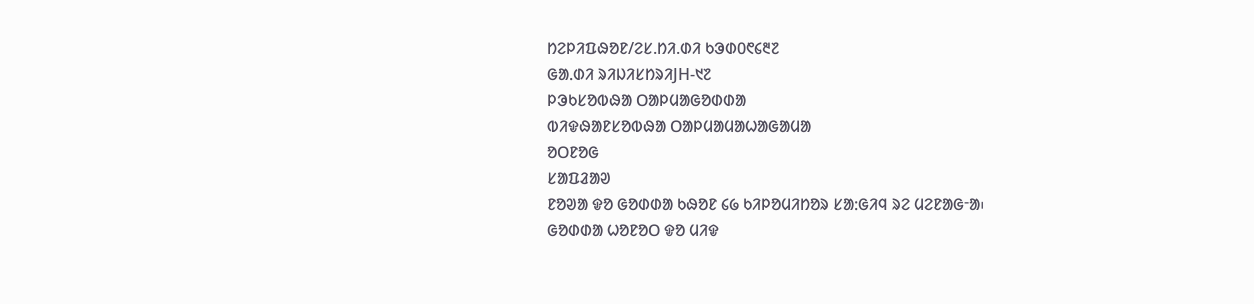ᱴᱮᱞᱤᱯᱷᱚᱱ/ᱮᱥ.ᱴᱤ.ᱰᱤ ᱠᱳᱰ᱐᱖᱔᱓᱗
ᱜᱟᱹᱰᱤ ᱨᱤᱡᱤᱥᱴᱨᱤJH-᱑᱗
ᱞᱳᱠᱥᱚᱵᱷᱟ ᱛᱟᱞᱢᱟᱜᱚᱰᱰᱟ
ᱵᱤᱫᱷᱟᱱᱥᱚᱵᱷᱟ ᱛᱟᱞᱢᱟᱢᱟᱦᱟᱜᱟᱢᱟ
ᱚᱛᱱᱚᱜ
ᱥᱟᱯᱲᱟᱣ
ᱱᱚᱣᱟ ᱫᱚ ᱜᱚᱰᱰᱟ ᱠᱷᱚᱱ ᱔᱙ ᱠᱤᱞᱚᱢᱤᱴᱚᱨ ᱥᱟᱺᱜᱤᱧ ᱨᱮ ᱢᱮᱱᱟᱜᱼᱟ᱾
ᱜᱚᱰᱰᱟ ᱦᱚᱱᱚᱛ ᱫᱚ ᱢᱤᱫ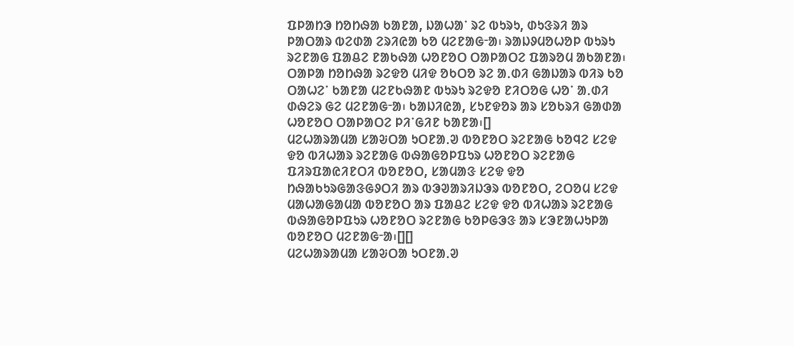ᱯᱞᱟᱴᱳ ᱴᱚᱴᱷᱟ ᱠᱟᱱᱟ, ᱡᱟᱦᱟᱸ ᱨᱮ ᱵᱩᱨᱩ, ᱰᱩᱝᱨᱤ ᱟᱨ ᱞᱟᱛᱟᱨ ᱵᱮᱰᱟ ᱮᱨᱤᱭᱟ ᱠᱚ ᱢᱮᱱᱟᱜᱼᱟ᱾ ᱨᱟᱡᱽᱢᱚᱦᱚᱞ ᱵᱩᱨᱩ ᱨᱮᱱᱟᱜ ᱯᱟᱪᱮ ᱱᱟᱠᱷᱟ ᱦᱚᱱᱚᱛ ᱛᱟᱞᱟᱛᱮ ᱯᱟᱨᱚᱢ ᱟᱠᱟᱱᱟ᱾ ᱛᱟᱞᱟ ᱴᱚᱴᱷᱟ ᱨᱮᱫᱚ ᱢᱤᱫ ᱚᱠᱛᱚ ᱨᱮ ᱟᱹᱰᱤ ᱜᱟᱡᱟᱨ ᱵᱤᱨ ᱠᱚ ᱛᱟᱦᱮᱸ ᱠᱟᱱᱟ ᱢᱮᱱᱠᱷᱟᱱ ᱵᱩᱨᱩ ᱨᱮᱫᱚ ᱱᱤᱛᱚᱜ ᱦᱚᱸ ᱟᱹᱰᱤ ᱰᱷᱮᱨ ᱜᱮ ᱢᱮᱱᱟᱜᱼᱟ᱾ ᱠᱟᱡᱤᱭᱟ, ᱥᱩᱱᱫᱚᱨ ᱟᱨ ᱥᱚᱠᱨᱤ ᱜᱟᱰᱟ ᱦᱚᱱᱚᱛ ᱛᱟᱞᱟᱛᱮ ᱞᱤᱸᱜᱤᱱ ᱠᱟᱱᱟ᱾[]
ᱢᱮᱦᱟᱨᱟᱢᱟ ᱥᱟᱶᱛᱟ ᱩᱛᱱᱟᱹᱣ ᱵᱚᱱᱚᱛ ᱨᱮᱱᱟᱜ ᱠᱚᱧᱮ ᱥᱮᱫ ᱫᱚ ᱵᱤᱦᱟᱨ ᱨᱮᱱᱟᱜ ᱵᱷᱟᱜᱚᱞᱯᱩᱨ ᱦᱚᱱᱚᱛ ᱨᱮᱱᱟᱜ ᱯᱤᱨᱯᱟᱭᱤᱱᱛᱤ ᱵᱚᱱᱚᱛ, ᱥᱟᱢᱟᱝ ᱥᱮᱫ ᱫᱚ ᱴᱷᱟᱠᱩᱨᱜᱟᱝᱜᱽᱛᱤ ᱟᱨ ᱵᱳᱣᱟᱨᱤᱡᱳᱨ ᱵᱚᱱᱚᱛ, ᱮᱛᱚᱢ ᱥᱮᱫ ᱢᱟᱦᱟᱜᱟᱢᱟ ᱵᱚᱱᱚᱛ ᱟᱨ ᱯᱟᱪᱮ ᱥᱮᱫ ᱫᱚ ᱵᱤᱦᱟᱨ ᱨᱮᱱᱟᱜ ᱵᱷᱟᱜᱚᱞᱯᱩᱨ ᱦᱚᱱᱚᱛ ᱨᱮᱱᱟᱜ ᱠᱚᱞᱜᱳᱝ ᱟᱨ ᱥᱳᱱᱟᱦᱩᱞᱟ ᱵᱚᱱᱚᱛ ᱢᱮᱱᱟᱜᱼᱟ᱾[][]
ᱢᱮᱦᱟᱨᱟᱢᱟ ᱥᱟᱶᱛᱟ ᱩᱛᱱᱟᱹᱣ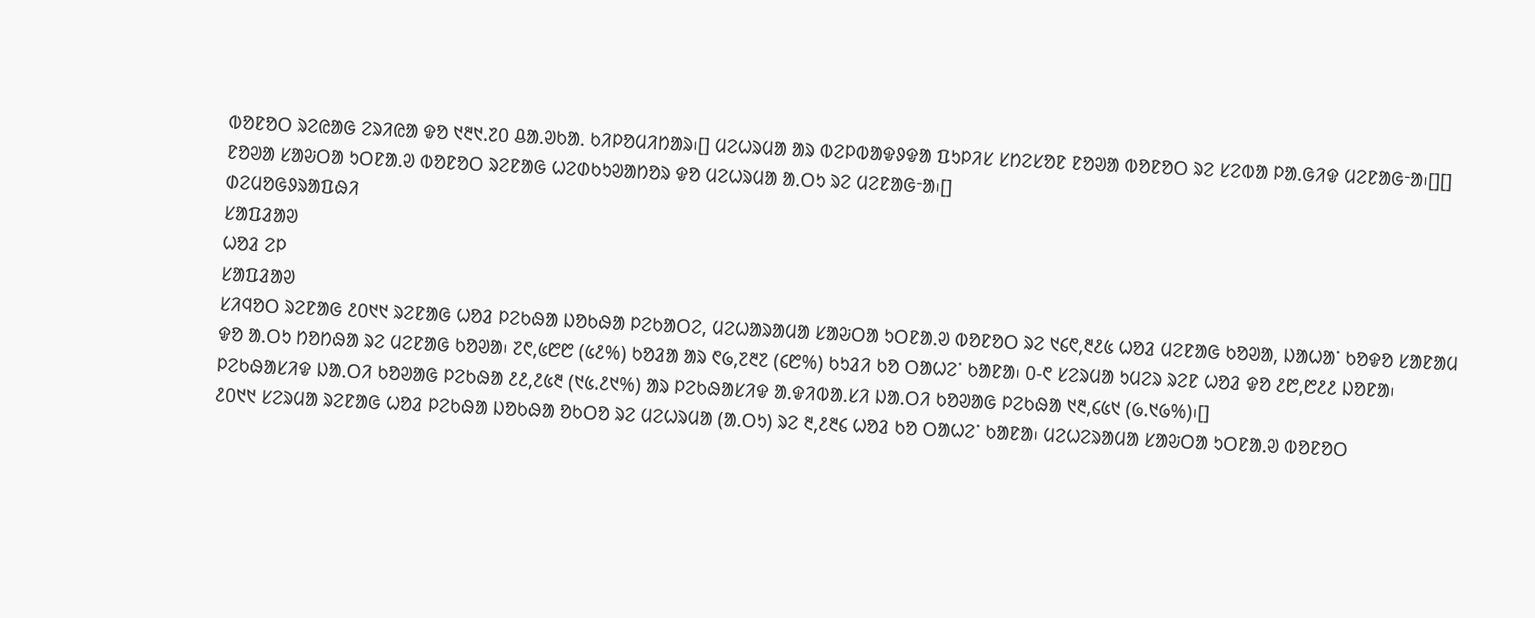ᱵᱚᱱᱚᱛ ᱨᱮᱭᱟᱜ ᱮᱨᱤᱭᱟ ᱫᱚ ᱑᱓᱑.᱗᱐ ᱪᱟᱹᱣᱠᱟᱹ ᱠᱤᱞᱚᱢᱤᱴᱟᱨ᱾[] ᱢᱮᱦᱨᱢᱟ ᱟᱨ ᱵᱮᱞᱵᱟᱫᱽᱫᱟ ᱯᱩᱞᱤᱥ ᱥᱴᱮᱥᱚᱱ ᱱᱚᱣᱟ ᱵᱚᱱᱚᱛ ᱨᱮ ᱥᱮᱵᱟ ᱞᱟᱹᱜᱤᱫ ᱢᱮᱱᱟᱜᱼᱟ᱾[][] ᱱᱚᱣᱟ ᱥᱟᱶᱛᱟ ᱩᱛᱱᱟᱹᱣ ᱵᱚᱱᱚᱛ ᱨᱮᱱᱟᱜ ᱦᱮᱰᱠᱩᱣᱟᱴᱚᱨ ᱫᱚ ᱢᱮᱦᱨᱢᱟ ᱟᱹᱛᱩ ᱨᱮ ᱢᱮᱱᱟᱜᱼᱟ᱾[]
ᱰᱮᱢᱚᱜᱽᱨᱟᱯᱷᱤ
ᱥᱟᱯᱲᱟᱣ
ᱦᱚᱲ ᱮᱞ
ᱥᱟᱯᱲᱟᱣ
ᱥᱤᱧᱚᱛ ᱨᱮᱱᱟᱜ ᱒᱐᱑᱑ ᱨᱮᱱᱟᱜ ᱦᱚᱲ ᱞᱮᱠᱷᱟ ᱡᱚᱠᱷᱟ ᱞᱮᱠᱟᱛᱮ, ᱢᱮᱦᱟᱨᱟᱢᱟ ᱥᱟᱶᱛᱟ ᱩᱛᱱᱟᱹᱣ ᱵᱚᱱᱚᱛ ᱨᱮ ᱑᱔᱖,᱓᱒᱕ ᱦᱚᱲ ᱢᱮᱱᱟᱜ ᱠᱚᱣᱟ, ᱡᱟᱦᱟᱸ ᱠᱚᱫᱚ ᱥᱟᱱᱟᱢ ᱫᱚ ᱟᱹᱛᱩ ᱴᱚᱴᱷᱟ ᱨᱮ ᱢᱮᱱᱟᱜ ᱠᱚᱣᱟ᱾ ᱗᱖,᱕᱘᱘ (᱕᱒%) ᱠᱚᱲᱟ ᱟᱨ ᱖᱙,᱗᱓᱗ (᱔᱘%) ᱠᱩᱲᱤ ᱠᱚ ᱛᱟᱦᱮᱸ ᱠᱟᱱᱟ᱾ ᱐-᱖ ᱥᱮᱨᱢᱟ ᱩᱢᱮᱨ ᱨᱮᱱ ᱦᱚᱲ ᱫᱚ ᱒᱘,᱘᱒᱒ ᱡᱚᱱᱟ᱾ ᱞᱮᱠᱷᱟᱥᱤᱫ ᱡᱟᱹᱛᱤ ᱠᱚᱣᱟᱜ ᱞᱮᱠᱷᱟ ᱒᱒,᱒᱕᱓ (᱑᱕.᱒᱑%) ᱟᱨ ᱞᱮᱠᱷᱟᱥᱤᱫ ᱟᱹᱫᱤᱵᱟᱹᱥᱤ ᱡᱟᱹᱛᱤ ᱠᱚᱣᱟᱜ ᱞᱮᱠᱷᱟ ᱑᱓,᱔᱕᱑ (᱙.᱑᱙%)᱾[]
᱒᱐᱑᱑ ᱥᱮᱨᱢᱟ ᱨᱮᱱᱟᱜ ᱦᱚᱲ ᱞᱮᱠᱷᱟ ᱡᱚᱠᱷᱟ ᱚᱠᱛᱚ ᱨᱮ ᱢᱮᱦᱨᱢᱟ (ᱟᱹᱛᱩ) ᱨᱮ ᱓,᱒᱓᱔ ᱦᱚᱲ ᱠᱚ ᱛᱟᱦᱮᱸ ᱠᱟᱱᱟ᱾ ᱢᱮᱦᱮᱨᱟᱢᱟ ᱥᱟᱶᱛᱟ ᱩᱛᱱᱟᱹᱣ ᱵᱚᱱᱚᱛ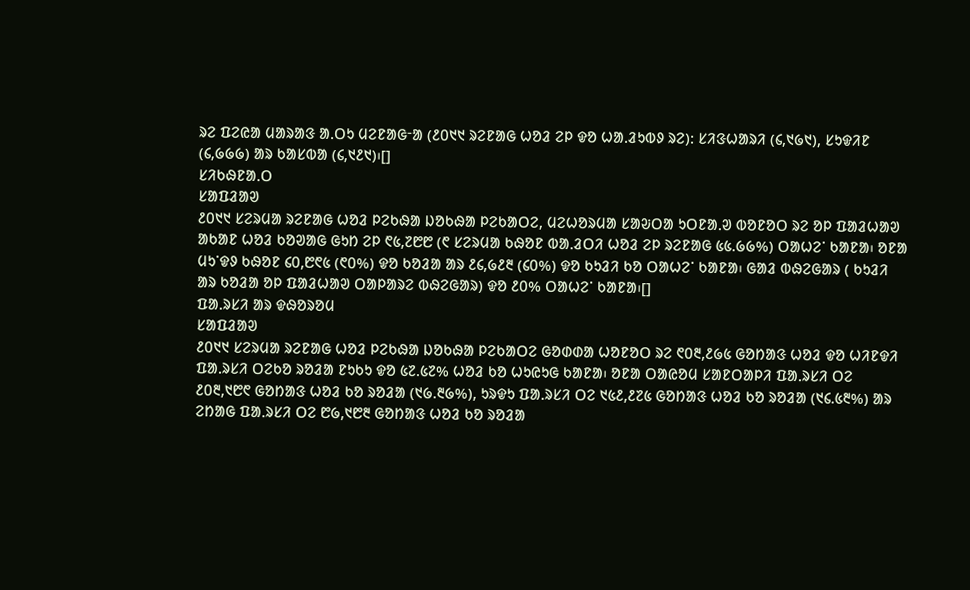ᱨᱮ ᱯᱮᱭᱟ ᱢᱟᱨᱟᱝ ᱟᱹᱛᱩ ᱢᱮᱱᱟᱜᱼᱟ (᱒᱐᱑᱑ ᱨᱮᱱᱟᱜ ᱦᱚᱲ ᱮᱞ ᱫᱚ ᱦᱟᱹᱲᱩᱵᱽ ᱨᱮ): ᱥᱤᱝᱦᱟᱨᱤ (᱔,᱑᱙᱑), ᱥᱩᱫᱤᱱ (᱔,᱙᱙᱙) ᱟᱨ ᱠᱟᱥᱵᱟ (᱔,᱑᱒᱑)᱾[]
ᱥᱤᱠᱷᱱᱟᱹᱛ
ᱥᱟᱯᱲᱟᱣ
᱒᱐᱑᱑ ᱥᱮᱨᱢᱟ ᱨᱮᱱᱟᱜ ᱦᱚᱲ ᱞᱮᱠᱷᱟ ᱡᱚᱠᱷᱟ ᱞᱮᱠᱟᱛᱮ, ᱢᱮᱦᱚᱨᱢᱟ ᱥᱟᱶᱛᱟ ᱩᱛᱱᱟᱹᱣ ᱵᱚᱱᱚᱛ ᱨᱮ ᱚᱞ ᱯᱟᱲᱦᱟᱣ ᱟᱠᱟᱱ ᱦᱚᱲ ᱠᱚᱣᱟᱜ ᱜᱩᱴ ᱮᱞ ᱖᱕,᱗᱘᱘ (᱖ ᱥᱮᱨᱢᱟ ᱠᱷᱚᱱ ᱵᱟᱹᱲᱛᱤ ᱦᱚᱲ ᱮᱞ ᱨᱮᱱᱟᱜ ᱕᱕.᱙᱙%) ᱛᱟᱦᱮᱸ ᱠᱟᱱᱟ᱾ ᱚᱱᱟ ᱢᱩᱸᱫᱽ ᱠᱷᱚᱱ ᱔᱐,᱘᱖᱕ (᱖᱐%) ᱫᱚ ᱠᱚᱲᱟ ᱟᱨ ᱒᱔,᱙᱒᱓ (᱔᱐%) ᱫᱚ ᱠᱩᱲᱤ ᱠᱚ ᱛᱟᱦᱮᱸ ᱠᱟᱱᱟ᱾ ᱜᱟᱲ ᱵᱷᱮᱜᱟᱨ ( ᱠᱩᱲᱤ ᱟᱨ ᱠᱚᱲᱟ ᱚᱞ ᱯᱟᱲᱦᱟᱣ ᱛᱟᱞᱟᱨᱮ ᱵᱷᱮᱜᱟᱨ) ᱫᱚ ᱒᱐% ᱛᱟᱦᱮᱸ ᱠᱟᱱᱟ᱾[]
ᱯᱟᱹᱨᱥᱤ ᱟᱨ ᱫᱷᱚᱨᱚᱢ
ᱥᱟᱯᱲᱟᱣ
᱒᱐᱑᱑ ᱥᱮᱨᱢᱟ ᱨᱮᱱᱟᱜ ᱦᱚᱲ ᱞᱮᱠᱷᱟ ᱡᱚᱠᱷᱟ ᱞᱮᱠᱟᱛᱮ ᱜᱚᱰᱰᱟ ᱦᱚᱱᱚᱛ ᱨᱮ ᱖᱐᱓,᱒᱙᱕ ᱜᱚᱴᱟᱝ ᱦᱚᱲ ᱫᱚ ᱦᱤᱱᱫᱤ ᱯᱟᱹᱨᱥᱤ ᱛᱮᱠᱚ ᱨᱚᱲᱟ ᱱᱩᱠᱩ ᱫᱚ ᱕᱗.᱕᱗% ᱦᱚᱲ ᱠᱚ ᱦᱩᱭᱩᱜ ᱠᱟᱱᱟ᱾ ᱚᱱᱟ ᱛᱟᱭᱚᱢ ᱥᱟᱱᱛᱟᱞᱤ ᱯᱟᱹᱨᱥᱤ ᱛᱮ ᱒᱐᱓,᱑᱘᱖ ᱜᱚᱴᱟᱝ ᱦᱚᱲ ᱠᱚ ᱨᱚᱲᱟ (᱑᱙.᱓᱙%), ᱩᱨᱫᱩ ᱯᱟᱹᱨᱥᱤ ᱛᱮ ᱑᱕᱒,᱒᱗᱕ ᱜᱚᱴᱟᱝ ᱦᱚᱲ ᱠᱚ ᱨᱚᱲᱟ (᱑᱔.᱕᱓%) ᱟᱨ ᱮᱴᱟᱜ ᱯᱟᱹᱨᱥᱤ ᱛᱮ ᱘᱙,᱑᱘᱓ ᱜᱚᱴᱟᱝ ᱦᱚᱲ ᱠᱚ ᱨᱚᱲᱟ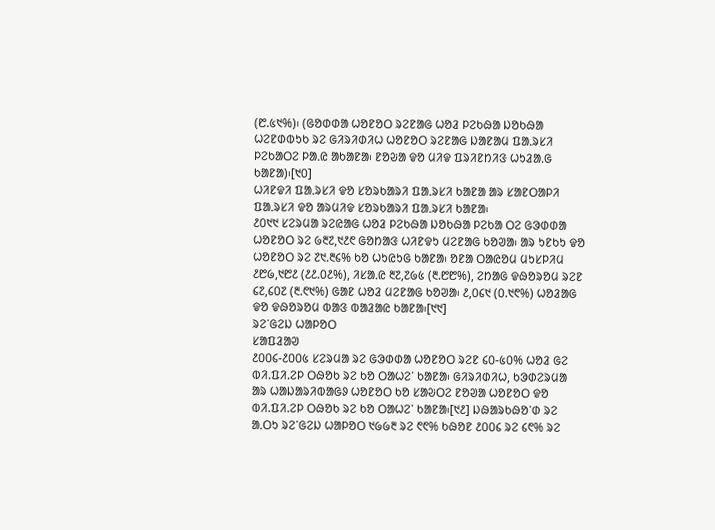(᱘.᱕᱑%)᱾ (ᱜᱚᱰᱰᱟ ᱦᱚᱱᱚᱛ ᱨᱮᱱᱟᱜ ᱦᱚᱲ ᱞᱮᱠᱷᱟ ᱡᱚᱠᱷᱟ ᱦᱮᱱᱰᱵᱩᱠ ᱨᱮ ᱜᱤᱨᱤᱰᱤᱦ ᱦᱚᱱᱚᱛ ᱨᱮᱱᱟᱜ ᱡᱟᱱᱟᱢ ᱯᱟᱹᱨᱥᱤ ᱞᱮᱠᱟᱛᱮ ᱞᱟᱹᱭ ᱟᱠᱟᱱᱟ᱾ ᱱᱚᱶᱟ ᱫᱚ ᱢᱤᱫ ᱯᱨᱤᱱᱴᱤᱝ ᱦᱩᱲᱟᱹᱜ ᱠᱟᱱᱟ)᱾[᱑᱐]
ᱦᱤᱱᱫᱤ ᱯᱟᱹᱨᱥᱤ ᱫᱚ ᱥᱚᱨᱠᱟᱨᱤ ᱯᱟᱹᱨᱥᱤ ᱠᱟᱱᱟ ᱟᱨ ᱥᱟᱱᱛᱟᱞᱤ ᱯᱟᱹᱨᱥᱤ ᱫᱚ ᱟᱨᱢᱤᱫ ᱥᱚᱨᱠᱟᱨᱤ ᱯᱟᱹᱨᱥᱤ ᱠᱟᱱᱟ᱾
᱒᱐᱑᱑ ᱥᱮᱨᱢᱟ ᱨᱮᱭᱟᱜ ᱦᱚᱲ ᱞᱮᱠᱷᱟ ᱡᱚᱠᱷᱟ ᱞᱮᱠᱟ ᱛᱮ ᱜᱳᱰᱰᱟ ᱦᱚᱱᱚᱛ ᱨᱮ ᱙᱓᱗,᱑᱒᱖ ᱜᱚᱴᱟᱝ ᱦᱤᱱᱫᱩ ᱢᱮᱱᱟᱜ ᱠᱚᱣᱟ᱾ ᱟᱨ ᱩᱱᱠᱩ ᱫᱚ ᱦᱚᱱᱚᱛ ᱨᱮ ᱗᱑.᱓᱔% ᱠᱚ ᱦᱩᱭᱩᱜ ᱠᱟᱱᱟ᱾ ᱚᱱᱟ ᱛᱟᱭᱚᱢ ᱢᱩᱥᱞᱤᱢ ᱒᱘᱙,᱑᱘᱒ (᱒᱒.᱐᱒%), ᱤᱥᱟᱹᱭ ᱓᱗,᱗᱙᱕ (᱓.᱘᱘%), ᱮᱴᱟᱜ ᱫᱷᱚᱨᱚᱢ ᱨᱮᱱ ᱔᱗,᱔᱐᱗ (᱓.᱖᱑%) ᱜᱟᱱ ᱦᱚᱲ ᱢᱮᱱᱟᱜ ᱠᱚᱣᱟ᱾ ᱒,᱐᱔᱑ (᱐.᱑᱖%) ᱦᱚᱲᱟᱜ ᱫᱚ ᱫᱷᱚᱨᱚᱢ ᱵᱟᱝ ᱵᱟᱲᱟᱭ ᱠᱟᱱᱟ᱾[᱑᱑]
ᱨᱮᱸᱜᱮᱡ ᱦᱟᱞᱚᱛ
ᱥᱟᱯᱲᱟᱣ
᱒᱐᱐᱔-᱒᱐᱐᱕ ᱥᱮᱨᱢᱟ ᱨᱮ ᱜᱳᱰᱰᱟ ᱦᱚᱱᱚᱛ ᱨᱮᱱ ᱔᱐-᱕᱐% ᱦᱚᱲ ᱜᱮ ᱵᱤ.ᱯᱤ.ᱮᱞ ᱛᱷᱚᱠ ᱨᱮ ᱠᱚ ᱛᱟᱦᱮᱸ ᱠᱟᱱᱟ᱾ ᱜᱤᱨᱤᱰᱤᱦ, ᱠᱳᱰᱮᱨᱢᱟ ᱟᱨ ᱦᱟᱡᱟᱨᱤᱵᱟᱜᱽ ᱦᱚᱱᱚᱛ ᱠᱚ ᱥᱟᱶᱛᱮ ᱱᱚᱣᱟ ᱦᱚᱱᱚᱛ ᱫᱚ ᱵᱤ.ᱯᱤ.ᱮᱞ ᱛᱷᱚᱠ ᱨᱮ ᱠᱚ ᱛᱟᱦᱮᱸ ᱠᱟᱱᱟ᱾[᱑᱒] ᱡᱷᱟᱨᱠᱷᱚᱸᱰ ᱨᱮ ᱟᱹᱛᱩ ᱨᱮᱸᱜᱮᱡ ᱦᱟᱞᱚᱛ ᱑᱙᱙᱓ ᱨᱮ ᱖᱖% ᱠᱷᱚᱱ ᱒᱐᱐᱔ ᱨᱮ ᱔᱖% ᱨᱮ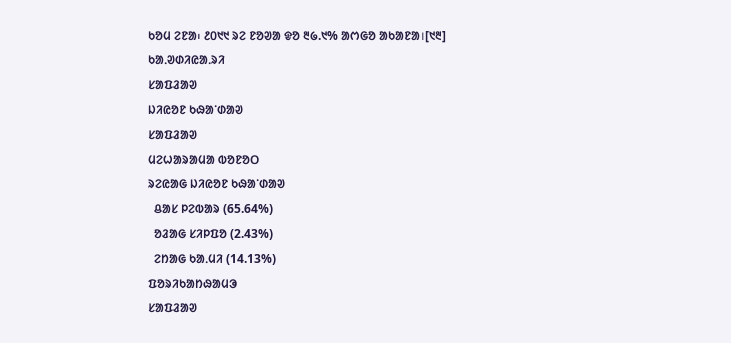ᱠᱚᱢ ᱮᱱᱟ᱾ ᱒᱐᱑᱑ ᱨᱮ ᱱᱚᱣᱟ ᱫᱚ ᱓᱙.᱑% ᱟᱬᱜᱚ ᱟᱠᱟᱱᱟ।[᱑᱓]
ᱠᱟᱹᱣᱰᱤᱭᱟᱹᱨᱤ
ᱥᱟᱯᱲᱟᱣ
ᱡᱤᱭᱚᱱ ᱠᱷᱟᱸᱰᱟᱣ
ᱥᱟᱯᱲᱟᱣ
ᱢᱮᱦᱟᱨᱟᱢᱟ ᱵᱚᱱᱚᱛ
ᱨᱮᱭᱟᱜ ᱡᱤᱭᱚᱱ ᱠᱷᱟᱸᱰᱟᱣ
  ᱪᱟᱥ ᱞᱮᱵᱟᱨ (65.64%)
  ᱚᱲᱟᱜ ᱥᱤᱞᱯᱚ (2.43%)
  ᱮᱴᱟᱜ ᱠᱟᱹᱢᱤ (14.13%)
ᱯᱚᱨᱤᱠᱟᱴᱷᱟᱢᱳ
ᱥᱟᱯᱲᱟᱣ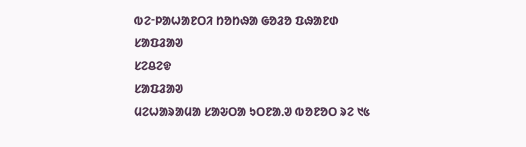ᱵᱮᱼᱞᱟᱦᱟᱱᱛᱤ ᱴᱚᱴᱷᱟ ᱜᱚᱲᱚ ᱯᱷᱟᱱᱰ
ᱥᱟᱯᱲᱟᱣ
ᱥᱮᱪᱮᱫ
ᱥᱟᱯᱲᱟᱣ
ᱢᱮᱦᱟᱨᱟᱢᱟ ᱥᱟᱶᱛᱟ ᱩᱛᱱᱟᱹᱣ ᱵᱚᱱᱚᱛ ᱨᱮ ᱑᱕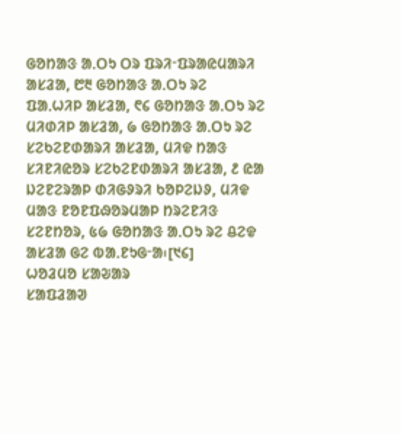ᱜᱚᱴᱟᱝ ᱟᱹᱛᱩ ᱛᱨ ᱯᱨᱤᱼᱯᱨᱟᱭᱢᱟᱨᱤ ᱟᱥᱲᱟ, ᱘᱓ ᱜᱚᱴᱟᱝ ᱟᱹᱛᱩ ᱨᱮ ᱯᱟᱹᱦᱤᱞ ᱟᱥᱲᱟ, ᱖᱔ ᱜᱚᱴᱟᱝ ᱟᱹᱛᱩ ᱨᱮ ᱢᱤᱰᱤᱞ ᱟᱥᱲᱟ, ᱙ ᱜᱚᱴᱟᱝ ᱟᱹᱛᱩ ᱨᱮ ᱥᱮᱠᱮᱱᱰᱟᱨᱤ ᱟᱥᱲᱟ, ᱢᱤᱫ ᱴᱟᱝ ᱥᱤᱱᱤᱭᱚᱨ ᱥᱮᱠᱮᱱᱰᱟᱨᱤ ᱟᱥᱲᱟ, ᱒ ᱭᱟ ᱡᱮᱱᱮᱨᱟᱞ ᱰᱤᱜᱽᱨᱤ ᱠᱚᱞᱮᱡᱽ, ᱢᱤᱫ ᱢᱟᱝ ᱱᱚᱱᱯᱷᱚᱨᱢᱟᱞ ᱴᱨᱮᱱᱤᱝ ᱥᱮᱱᱴᱚᱨ, ᱕᱙ ᱜᱚᱴᱟᱝ ᱟᱹᱛᱩ ᱨᱮ ᱪᱮᱫ ᱟᱥᱲᱟ ᱜᱮ ᱵᱟᱹᱱᱩᱜᱼᱟ᱾[᱑᱔]
ᱦᱚᱲᱢᱚ ᱥᱟᱶᱟᱨ
ᱥᱟᱯᱲᱟᱣ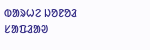ᱵᱟᱨᱦᱮ ᱡᱚᱱᱚᱲ
ᱥᱟᱯᱲᱟᱣ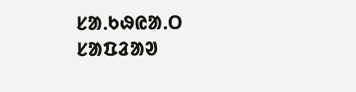ᱥᱟᱹᱠᱷᱭᱟᱹᱛ
ᱥᱟᱯᱲᱟᱣ